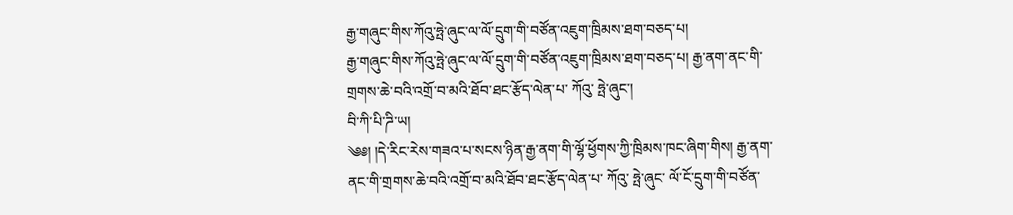རྒྱ་གཞུང་གིས་ཀོའུ་ཧྤེ་ཞུང་ལ་ལོ་དྲུག་གི་བཙོན་འཇུག་ཁྲིམས་ཐག་བཅད་པ།
རྒྱ་གཞུང་གིས་ཀོའུ་ཧྤེ་ཞུང་ལ་ལོ་དྲུག་གི་བཙོན་འཇུག་ཁྲིམས་ཐག་བཅད་པ། རྒྱ་ནག་ནང་གི་གྲགས་ཆེ་བའི་འགྲོ་བ་མའི་ཐོབ་ཐང་རྩོད་ལེན་པ་ ཀོའུ་ ཧྤེ་ཞུང་།
བི་ཀི་པི་ཌི་ཡ།
༄༅། །དེ་རིང་རེས་གཟའ་པ་སངས་ཉིན་རྒྱ་ནག་གི་ལྷོ་ཕྱོགས་ཀྱི་ཁྲིམས་ཁང་ཞིག་གིས། རྒྱ་ནག་ནང་གི་གྲགས་ཆེ་བའི་འགྲོ་བ་མའི་ཐོབ་ཐང་རྩོད་ལེན་པ་ ཀོའུ་ ཧྤེ་ཞུང་ ལོ་ངོ་དྲུག་གི་བཙོན་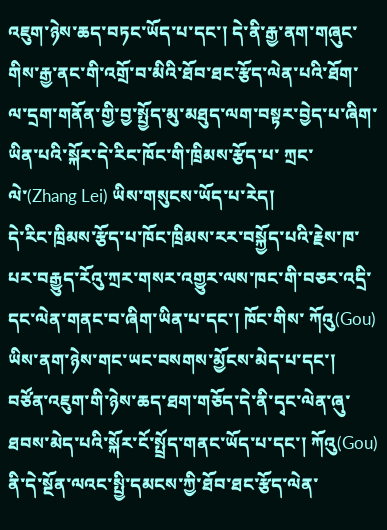འཇུག་ཉེས་ཆད་བཏང་ཡོད་པ་དང་། དེ་ནི་རྒྱ་ནག་གཞུང་གིས་རྒྱ་ནང་གི་འགྲོ་བ་མིའི་ཐོབ་ཐང་རྩོད་ལེན་པའི་ཐོག་ལ་དྲག་གནོན་གྱི་བྱ་སྤྱོད་མུ་མཐུད་ལག་བསྟར་བྱེད་པ་ཞིག་ཡིན་པའི་སྐོར་དེ་རིང་ཁོང་གི་ཁྲིམས་རྩོད་པ་ ཀྲང་ལེ་(Zhang Lei) ཡིས་གསུངས་ཡོད་པ་རེད།
དེ་རིང་ཁྲིམས་རྩོད་པ་ཁོང་ཁྲིམས་རར་བསྐྱོད་པའི་རྗེས་ཁ་པར་བརྒྱུད་རོའུ་ཀྲར་གསར་འགྱུར་ལས་ཁང་གི་བཅར་འདྲི་དང་ལེན་གནང་བ་ཞིག་ཡིན་པ་དང་། ཁོང་གིས་ ཀོའུ(Gou) ཡིས་ནག་ཉེས་གང་ཡང་བསགས་མྱོངས་མེད་པ་དང་། བཙོན་འཇུག་གི་ཉེས་ཆད་ཐག་གཅོད་དེ་ནི་དྭང་ལེན་ཞུ་ཐབས་མེད་པའི་སྐོར་ངོ་སྤྲོད་གནང་ཡོད་པ་དང་། ཀོའུ(Gou) ནི་དེ་སྔོན་ལའང་སྤྱི་དམངས་ཀྱི་ཐོབ་ཐང་རྩོད་ལེན་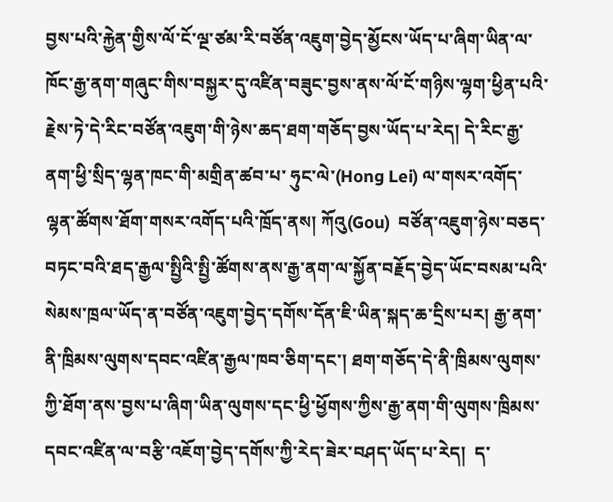བྱས་པའི་རྐྱེན་གྱིས་ལོ་ངོ་ལྔ་ཙམ་རི་བཙོན་འཇུག་བྱེད་མྱོངས་ཡོད་པ་ཞིག་ཡིན་ལ་ཁོང་རྒྱ་ནག་གཞུང་གིས་བསྐྱར་དུ་འཛིན་བཟུང་བྱས་ནས་ལོ་ངོ་གཉིས་ལྷག་ཕྱིན་པའི་རྗེས་ཏེ་དེ་རིང་བཙོན་འཇུག་གི་ཉེས་ཆད་ཐག་གཅོད་བྱས་ཡོད་པ་རེད། དེ་རིང་རྒྱ་ནག་ཕྱི་སྲིད་ལྷན་ཁང་གི་མགྲིན་ཚབ་པ་ ཧུང་ལེ་(Hong Lei) ལ་གསར་འགོད་ལྷན་ཚོགས་ཐོག་གསར་འགོད་པའི་ཁྲོད་ནས། ཀོའུ(Gou)  བཙོན་འཇུག་ཉེས་བཅད་བཏང་བའི་ཐད་རྒྱལ་སྤྱིའི་སྤྱི་ཚོགས་ནས་རྒྱ་ནག་ལ་སྐྱོན་བརྗོད་བྱེད་ཡོང་བསམ་པའི་སེམས་ཁྲལ་ཡོད་ན་བཙོན་འཇུག་བྱེད་དགོས་དོན་ཇི་ཡིན་སྐད་ཆ་དྲིས་པར། རྒྱ་ནག་ནི་ཁྲིམས་ལུགས་དབང་འཛིན་རྒྱལ་ཁབ་ཅིག་དང་། ཐག་གཅོད་དེ་ནི་ཁྲིམས་ལུགས་ཀྱི་ཐོག་ནས་བྱས་པ་ཞིག་ཡིན་ལུགས་དང་ཕྱི་ཕྱོགས་ཀྱིས་རྒྱ་ནག་གི་ལུགས་ཁྲིམས་དབང་འཛིན་ལ་བརྩི་འཇོག་བྱེད་དགོས་ཀྱི་རེད་ཟེར་བཤད་ཡོད་པ་རེད།  ད་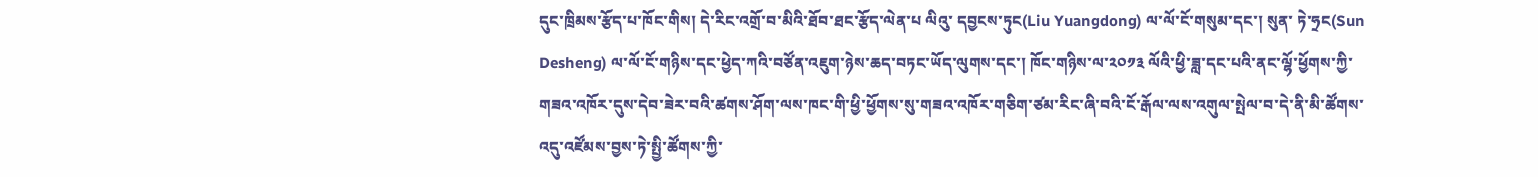དུང་ཁྲིམས་རྩོད་པ་ཁོང་གིས། དེ་རིང་འགྲོ་བ་མིའི་ཐོབ་ཐང་རྩོད་ལེན་པ ལིའུ་ དབྱངས་ཏུང(Liu Yuangdong) ལ་ལོ་ངོ་གསུམ་དང་། སུན་ ཏེ་ཧྲང(Sun Desheng) ལ་ལོ་ངོ་གཉིས་དང་ཕྱེད་ཀའི་བཙོན་འཇུག་ཉེས་ཆད་བཏང་ཡོད་ལུགས་དང་། ཁོང་གཉིས་ལ་༢༠༡༣ ལོའི་ཕྱི་ཟླ་དང་པའི་ནང་ལྷོ་ཕྱོགས་ཀྱི་གཟའ་འཁོར་དུས་དེབ་ཟེར་བའི་ཚགས་ཤོག་ལས་ཁང་གི་ཕྱི་ཕྱོགས་སུ་གཟའ་འཁོར་གཅིག་ཙམ་རིང་ཞི་བའི་ངོ་རྒོལ་ལས་འགུལ་སྤེལ་བ་དེ་ནི་མི་ཚོགས་འདུ་འཛོམས་བྱས་ཏེ་སྤྱི་ཚོགས་ཀྱི་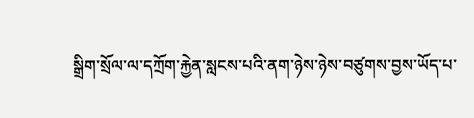སྒྲིག་སྲོལ་ལ་དཀྲོག་རྐྱེན་སླངས་པའི་ནག་ཉེས་ཉེས་བཙུགས་བྱས་ཡོད་པ་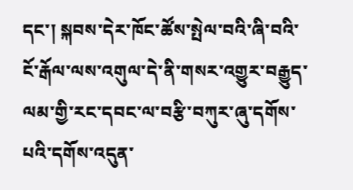དང་། སྐབས་དེར་ཁོང་ཚོས་སྤེལ་བའི་ཞི་བའི་ངོ་རྒོལ་ལས་འགུལ་དེ་ནི་གསར་འགྱུར་བརྒྱུད་ལམ་གྱི་རང་དབང་ལ་བརྩི་བཀུར་ཞུ་དགོས་པའི་དགོས་འདུན་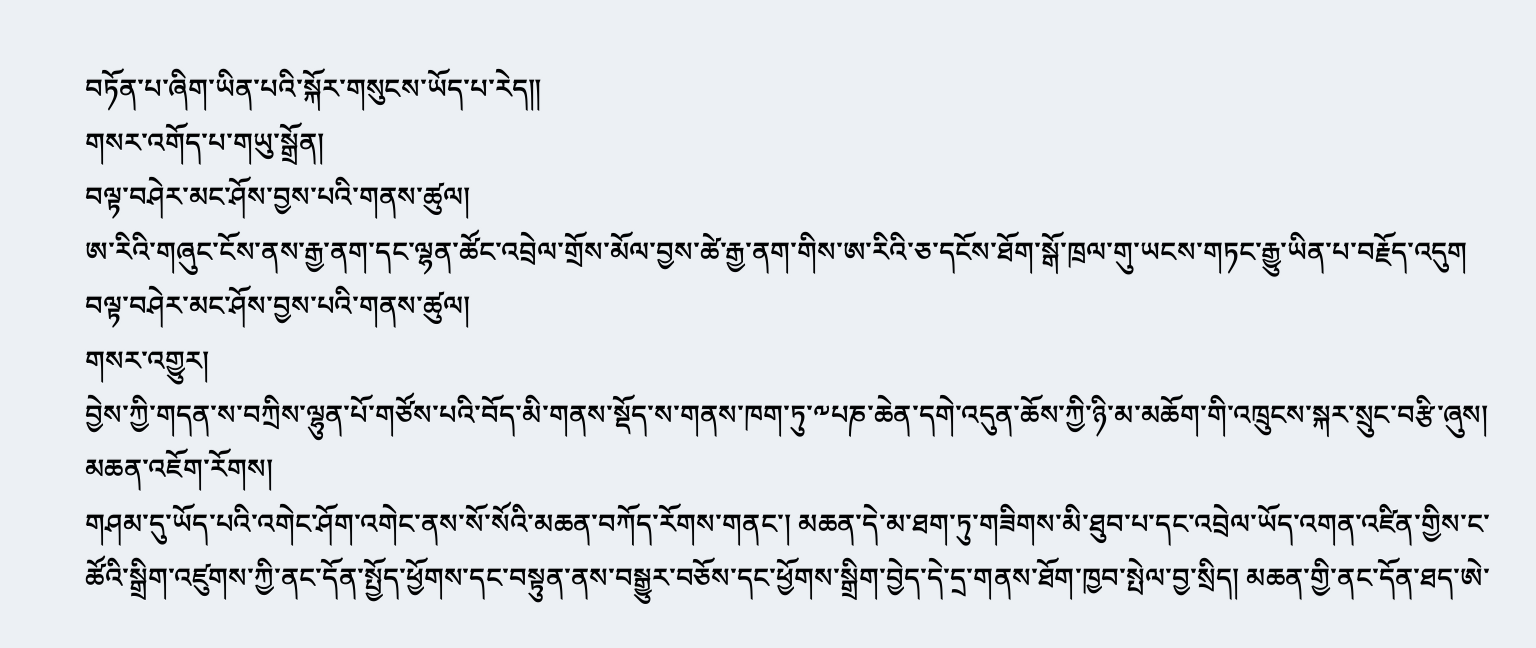བཏོན་པ་ཞིག་ཡིན་པའི་སྐོར་གསུངས་ཡོད་པ་རེད༎
གསར་འགོད་པ་གཡུ་སྒྲོན།
བལྟ་བཤེར་མང་ཤོས་བྱས་པའི་གནས་ཚུལ།
ཨ་རིའི་གཞུང་ངོས་ནས་རྒྱ་ནག་དང་ལྷན་ཚོང་འབྲེལ་གྲོས་མོལ་བྱས་ཚེ་རྒྱ་ནག་གིས་ཨ་རིའི་ཅ་དངོས་ཐོག་སྒོ་ཁྲལ་གུ་ཡངས་གཏང་རྒྱུ་ཡིན་པ་བརྗོད་འདུག
བལྟ་བཤེར་མང་ཤོས་བྱས་པའི་གནས་ཚུལ།
གསར་འགྱུར།
བྱེས་ཀྱི་གདན་ས་བཀྲིས་ལྷུན་པོ་གཙོས་པའི་བོད་མི་གནས་སྡོད་ས་གནས་ཁག་ཏུ་༸པཎ་ཆེན་དགེ་འདུན་ཆོས་ཀྱི་ཉི་མ་མཆོག་གི་འཁྲུངས་སྐར་སྲུང་བརྩི་ཞུས།
མཆན་འཇོག་རོགས།
གཤམ་དུ་ཡོད་པའི་འགེང་ཤོག་འགེང་ནས་སོ་སོའི་མཆན་བཀོད་རོགས་གནང་། མཆན་དེ་མ་ཐག་ཏུ་གཟིགས་མི་ཐུབ་པ་དང་འབྲེལ་ཡོད་འགན་འཛིན་གྱིས་ང་ཚོའི་སྒྲིག་འཛུགས་ཀྱི་ནང་དོན་སྤྱོད་ཕྱོགས་དང་བསྟུན་ནས་བསྒྱུར་བཅོས་དང་ཕྱོགས་སྒྲིག་བྱེད་དེ་དྲ་གནས་ཐོག་ཁྱབ་སྤེལ་བྱ་སྲིད། མཆན་གྱི་ནང་དོན་ཐད་ཨེ་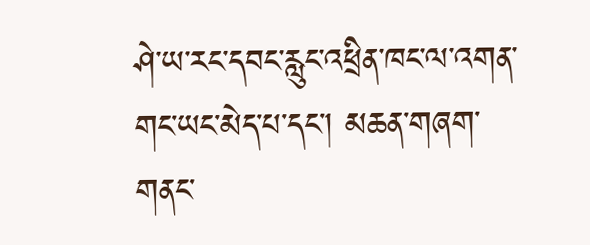ཤེ་ཡ་རང་དབང་རླུང་འཕྲིན་ཁང་ལ་འགན་གང་ཡང་མེད་པ་དང་། མཆན་གཞག་གནང་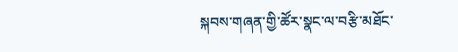སྐབས་གཞན་གྱི་ཚོར་སྣང་ལ་བརྩི་མཐོང་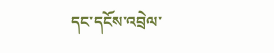དང་དངོས་འབྲེལ་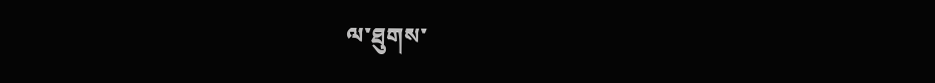ལ་ཐུགས་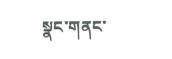སྣང་གནང་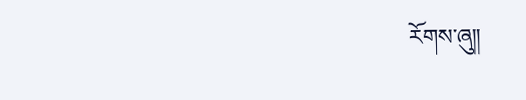རོགས་ཞུ༎